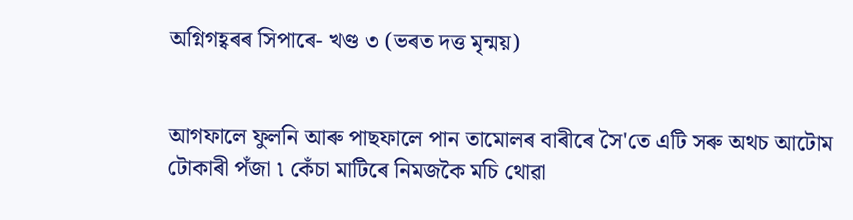অগ্নিগহ্বৰৰ সিপাৰে- খণ্ড ৩ (ভৰত দত্ত মৃন্ময়)


আগফালে ফুলনি আৰু পাছফালে পান তামোলৰ বাৰীৰে সৈ'তে এটি সৰু অথচ আটোম টোকাৰী পঁজা ৷ কেঁচা মাটিৰে নিমজকৈ মচি থোৱা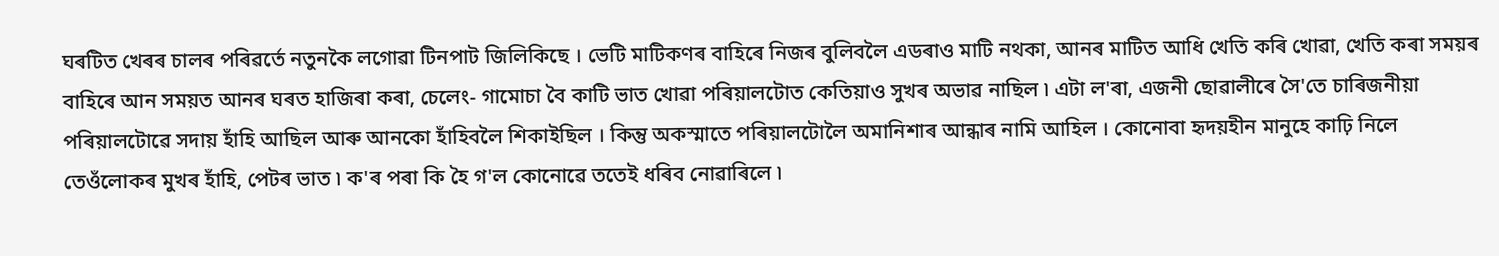ঘৰটিত খেৰৰ চালৰ পৰিৱৰ্তে নতুনকৈ লগোৱা টিনপাট জিলিকিছে । ভেটি মাটিকণৰ বাহিৰে নিজৰ বুলিবলৈ এডৰাও মাটি নথকা, আনৰ মাটিত আধি খেতি কৰি খোৱা, খেতি কৰা সময়ৰ বাহিৰে আন সময়ত আনৰ ঘৰত হাজিৰা কৰা, চেলেং- গামোচা বৈ কাটি ভাত খোৱা পৰিয়ালটোত কেতিয়াও সুখৰ অভাৱ নাছিল ৷ এটা ল'ৰা, এজনী ছোৱালীৰে সৈ'তে চাৰিজনীয়া পৰিয়ালটোৱে সদায় হাঁহি আছিল আৰু আনকো হাঁহিবলৈ শিকাইছিল । কিন্তু অকস্মাতে পৰিয়ালটোলৈ অমানিশাৰ আন্ধাৰ নামি আহিল । কোনোবা হৃদয়হীন মানুহে কাঢ়ি নিলে তেওঁলোকৰ মুখৰ হাঁহি, পেটৰ ভাত ৷ ক'ৰ পৰা কি হৈ গ'ল কোনোৱে ততেই ধৰিব নোৱাৰিলে ৷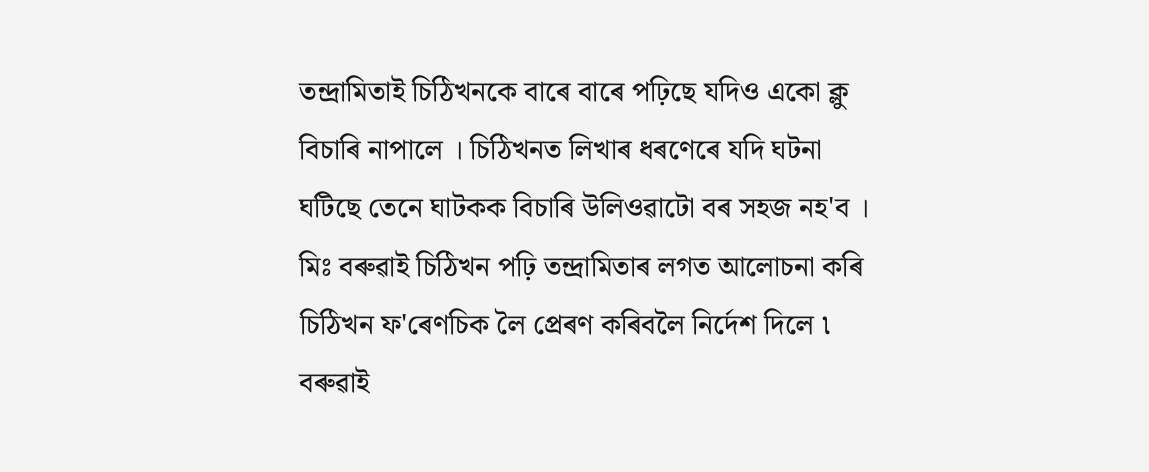তন্দ্ৰামিতাই চিঠিখনকে বাৰে বাৰে পঢ়িছে যদিও একো ক্লু বিচাৰি নাপালে । চিঠিখনত লিখাৰ ধৰণেৰে যদি ঘটনা ঘটিছে তেনে ঘাটকক বিচাৰি উলিওৱাটো বৰ সহজ নহ'ব ।
মিঃ বৰুৱাই চিঠিখন পঢ়ি তন্দ্ৰামিতাৰ লগত আলোচনা কৰি চিঠিখন ফ'ৰেণচিক লৈ প্ৰেৰণ কৰিবলৈ নিৰ্দেশ দিলে ৷
বৰুৱাই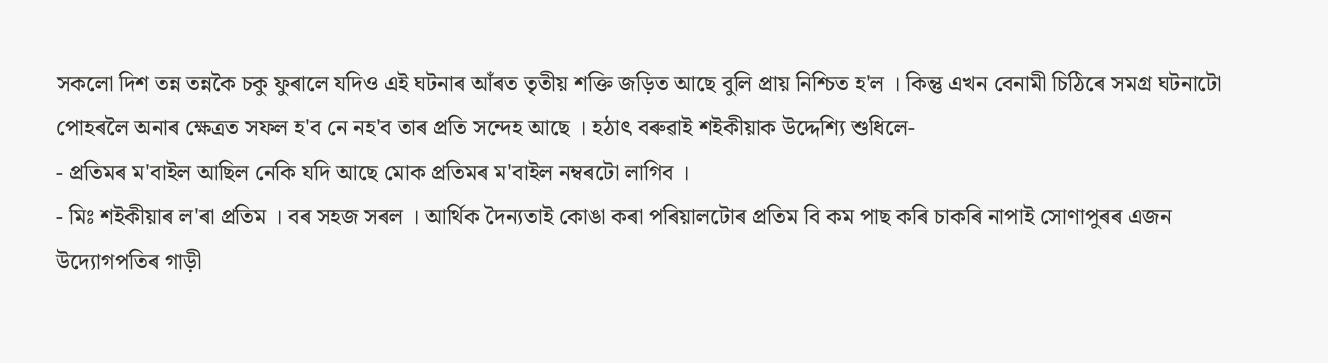সকলো দিশ তন্ন তন্নকৈ চকু ফুৰালে যদিও এই ঘটনাৰ আঁৰত তৃতীয় শক্তি জড়িত আছে বুলি প্ৰায় নিশ্চিত হ'ল । কিন্তু এখন বেনামী চিঠিৰে সমগ্ৰ ঘটনাটো পোহৰলৈ অনাৰ ক্ষেত্ৰত সফল হ'ব নে নহ'ব তাৰ প্ৰতি সন্দেহ আছে । হঠাৎ বৰুৱাই শইকীয়াক উদ্দেশ্যি শুধিলে-
- প্ৰতিমৰ ম'বাইল আছিল নেকি যদি আছে মোক প্ৰতিমৰ ম'বাইল নম্বৰটো লাগিব ।
- মিঃ শইকীয়াৰ ল'ৰা প্ৰতিম । বৰ সহজ সৰল । আৰ্থিক দৈন্যতাই কোঙা কৰা পৰিয়ালটোৰ প্ৰতিম বি কম পাছ কৰি চাকৰি নাপাই সোণাপুৰৰ এজন উদ্যোগপতিৰ গাড়ী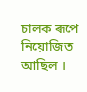চালক ৰূপে নিয়োজিত আছিল ।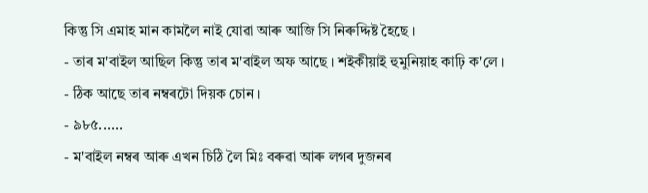কিন্তু সি এমাহ মান কামলৈ নাই যোৱা আৰু আজি সি নিৰুদ্দিষ্ট হৈছে ।
- তাৰ ম'বাইল আছিল কিন্তু তাৰ ম'বাইল অফ আছে । শইকীয়াই হুমুনিয়াহ কাঢ়ি ক'লে ।
- ঠিক আছে তাৰ নম্বৰটো দিয়ক চোন ।
- ৯৮৫......
- ম'বাইল নম্বৰ আৰু এখন চিঠি লৈ মিঃ বৰুৱা আৰু লগৰ দুজনৰ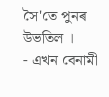সৈ'তে পুনৰ উভতিল ।
- এখন বেনামী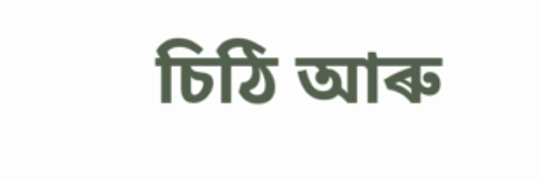চিঠি আৰু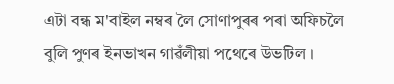এটা বন্ধ ম'বাইল নম্বৰ লৈ সোণাপুৰৰ পৰা অফিচলৈ বুলি পুণৰ ইনভাখন গাৱঁলীয়া পথেৰে উভটিল ।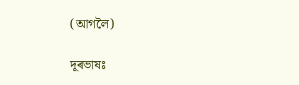(আগলৈ)

দূৰভাষঃ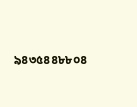৯৪৩৫৪৪৮৮০৪